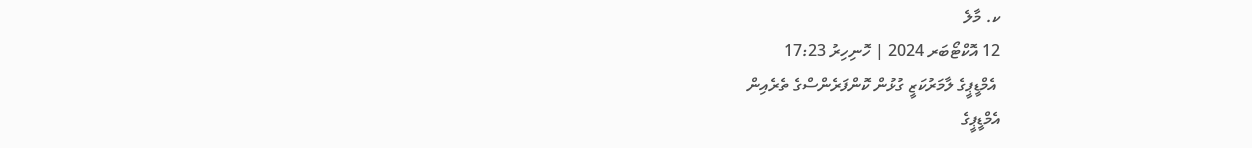ކ. މާލެ
12 އޮކްޓޯބަރ 2024 | ހޮނިހިރު 17:23
 އެމްޑީޕީގެ ލާމަރުކަޒީ ގުޅުން ކޮންފަރެންސްގެ ތެރެއިން
އެމްޑީޕީގެ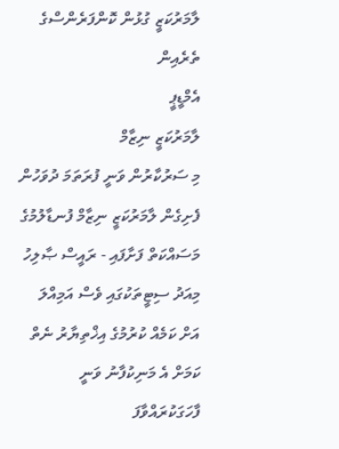ލާމަރުކަޒީ ގުޅުން ކޮންފަރެންސްގެ ތެރެއިން
އެމްޑީޕީ
ލާމަރުކަޒީ ނިޒާމް
މި ސަރުކާރުން ވަނީ ފުރަތަމަ ދުވަހުން ފެށިގެން ލާމަރުކަޒީ ނިޒާމް ފުނޑާލުމުގެ މަސައްކަތް ފަށާފައި - ރައީސް ޞާލިހު
މިއަދު ސިޓީތަކުގައި ވެސް އަމިއްލަ އަށް ކަމެއް ކުރުމުގެ އިޚްތިޔާރު ނެތް ކަމަށް އެ މަނިކުފާނު ވަނީ ފާހަގަކުރައްވާފަ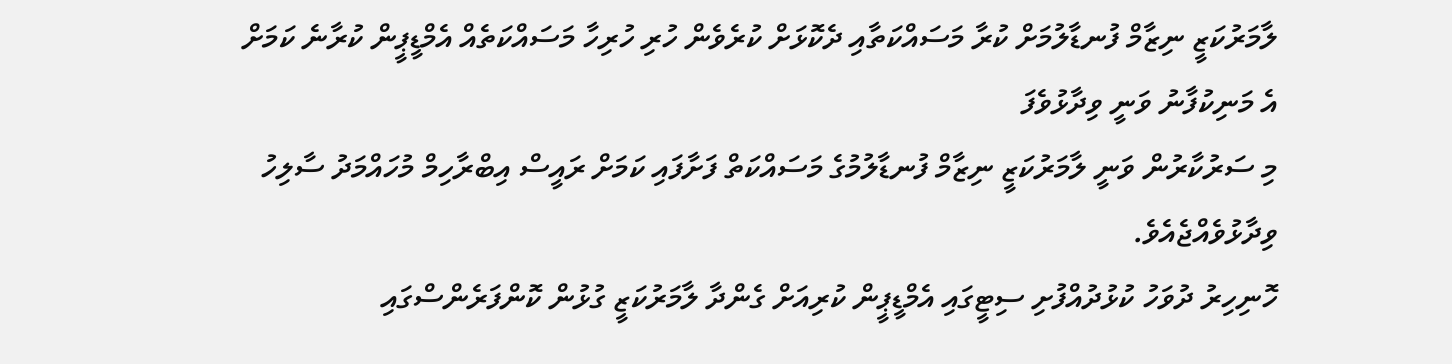ލާމަރުކަޒީ ނިޒާމް ފުނޑާލުމަށް ކުރާ މަސައްކަތާއި ދެކޮޅަށް ކުރެވެން ހުރި ހުރިހާ މަސައްކަތެއް އެމްޑީޕީން ކުރާނެ ކަމަށް އެ މަނިކުފާނު ވަނީ ވިދާޅުވެފަ
މި ސަރުކާރުން ވަނީ ލާމަރުކަޒީ ނިޒާމް ފުނޑާލުމުގެ މަސައްކަތް ފަށާފައި ކަމަށް ރައީސް އިބްރާހިމް މުހައްމަދު ސާލިހު ވިދާޅުވެއްޖެއެވެ.
ހޮނިހިރު ދުވަހު ކުޅުދުއްފުށި ސިޓީގައި އެމްޑީޕީން ކުރިއަށް ގެންދާ ލާމަރުކަޒީ ގުޅުން ކޮންފަރެންސްގައި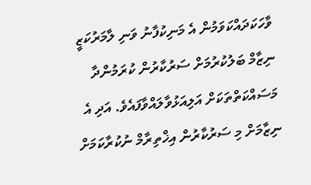ވާހަކަދައްކަވަމުން އެ މަނިކުފާނު ވަނި ލާމަރުކަޒީ ނިޒާމް ބަލުކުރުމަށް ސަރުކާރުން ކުރަމުންދާ މަސައްކަތްތަކަށް އަލިއަޅުވާލައްވާފައެވެ. އަދި އެ ނިޒާމަށް މި ސަރުކާރުން އިޚްތިރާމް ނުކުރާކަމަށް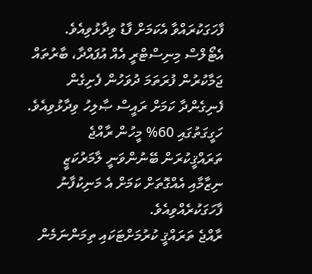ފާހަގަކުރައްވާ އެކަމަށް ފާޑު ވިދާޅުވިއެވެ. އެޓޯލްސް މިނިސްޓްރީ އެއް އުފައްދާ، ބާރުތައް ޖަމާކުރުން ފުރަތަމަ ދުވަހުން ފެށިގެން ފެނިގެންދާ ކަމަށް ރައީސް ޞާލިހު ވިދާޅުވިއެވެ. ހަގީގަތުގައި 60% މީހުން ރާއްޖެ ތަރައްޤީކުރަން ބޭނުންވަނީ ލާމަރުކަޒީ ނިޒާމާއި އެއްގޮތަށް ކަމަށް އެ މަނިކުފާނު ފާހަގަކުރެއްވިއެވެ.
ރާއްޖެ ތަރައްޤީ ކުރުމަށްޓަކައި ތިމަންނަމެން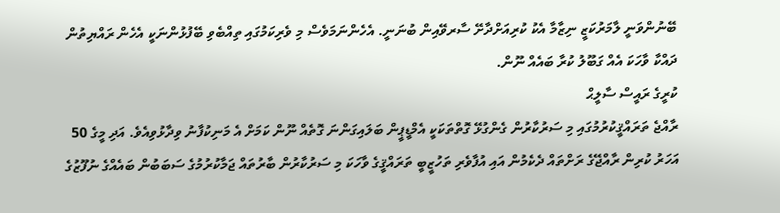ބޭނުންވަނީ ލާމަރުކަޒީ ނިޒާމާ އެކު ކުރިއަށްދާށޭ ސާރވޭއިން ބުނަނީ. އެހެންނަމަވެސް މި ވެރިކަމުގައި ތިއްބެވި ބޭފުޅުންނަކީ އެހެން ރައްޔިތުން ދައްކާ ވާހަކަ އެއް ގަބޫލު ކުރާ ބައެއް ނޫން.
ކުރީގެ ރައީސް ސާލީޙް
ރާއްޖެ ތަރައްޤީކުރުމުގައި މި ސަރުކާރުން ގެންގުޅޭ ގޮތްތަކަކީ އެމްޑީޕީން ބަލައިގަންނަ ގޮތެއް ނޫން ކަމަށް އެ މަނިކުފާނު ވިދާޅުވިއެވެ. އަދި މީގެ 50 އަހަރު ކުރިން ރާއްޖޭގެ ރަށްތައް ދެކެމުން އައި އުފާވެރި ތަހުޒީބީ ތަރައްޤީގެ ވާހަކަ މި ސަރުކާރުން ބާރުތައް ޖަމާކުރުމުގެ ސަބަބުން ބައެއްގެ ނުފޫޒުގެ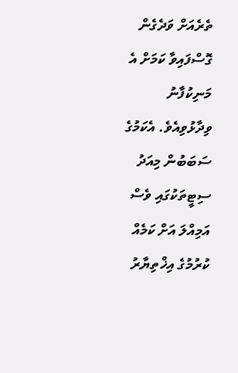ތެރެއަށް ވަދެގެން ގޮސްފައިވާ ކަމަށް އެ މަނިކުފާނު ވިދާޅުވިއެވެ. އެކަމުގެ ސަބަބުން މިއަދު ސިޓީތަކުގައި ވެސް އަމިއްލަ އަށް ކަމެއް ކުރުމުގެ އިޚްތިޔާރު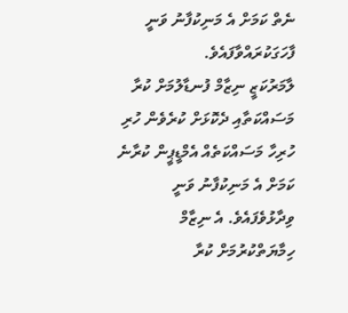ނެތް ކަމަށް އެ މަނިކުފާނު ވަނީ ފާހަގަކުރައްވާފައެވެ.
ލާމަރުކަޒީ ނިޒާމް ފުނޑާލުމަށް ކުރާ މަސައްކަތާއި ދެކޮޅަށް ކުރެވެން ހުރި ހުރިހާ މަސައްކަތެއް އެމްޑީޕީން ކުރާނެ ކަމަށް އެ މަނިކުފާނު ވަނީ ވިދާޅުވެފައެވެ. އެ ނިޒާމް ހިމާޔަތްކުރުމަށް ކުރާ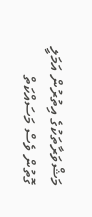މަޝްވަރާތަކުގެ އިތުރުން އަމަލީ ގޮތުން ވެސް މަސައްކަތް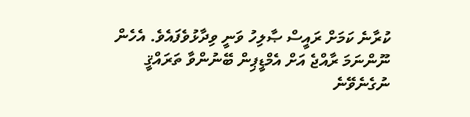ކުރާނެ ކަމަށް ރައީސް ޞާލިހު ވަނީ ވިދާޅުވެފައެވެ. އެހެން ނޫންނަމަ ރާއްޖެ އަށް އެމްޑީޕިން ބޭނުންވާ ތަރައްޤީ ނުގެނެވޭނެ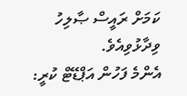ކަމަށް ރައީސް ޞާލިހު ވިދާޅުވިއެވެ.
އެންމެ ފަހުން އަޕްޑޭޓް ކުރީ: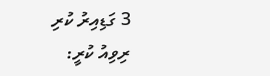3 ގަޑިއިރު ކުރި
ރިވިއު ކުރީ: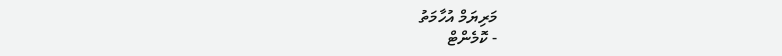މަރިޔަމް އުހާމަތު
- ކޮމެންޓް